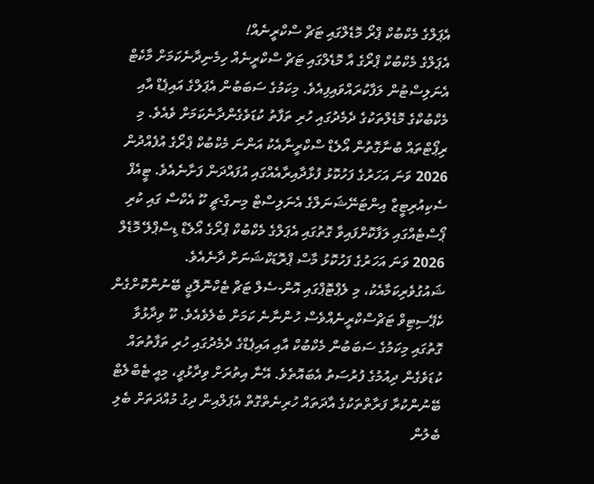އެޕަލްގެ މެކްބުކް ޕްރޯ މޮޑެލްގައި ޓަޗް ސްކްރީނެއް!
އެޕަލްގެ މެކްބުކް ޕްރޯގެ އާ މޮޑެލްގައި ޓަޗް ސްކްރީނެއް ހިމެނިދާނެކަމަށް މާކެޓް އެނަލިސްޓުން ލަފާކުރައްވައިފިއެވެ. މިކަމުގެ ސަބަބުން އެޕަލްގެ އައިޕެޑް އާއި މެކްބުކްގެ މޮޑެލްތަކުގެ ދެމެދުގައި ހުރި ތަފާތު ކުޑަވެގެންދާނެކަމަށް ވެއެވެ. މި ރިޕޯޓްތައް ބުނާގޮތުން އޯލެޑް ސްކްރީނާއެކު އަންނަ މެކްބުކް ޕްރޯގެ އުފެއްދުން 2026 ވަނަ އަހަރުގެ ފަހުކޮޅު ފުޅާދާއިރާއެއްގައި އުފައްދަން ފަށާނެއެވެ. ޓީއެފް ސެކިއުރިޓީޒް އިންޓަނޭޝަނަލްގެ އެނަލިސްޓް މިނގް-ޗީ ކޫ އެކްސް ގައި ކުރި ޕޯސްޓެއްގައި ލަފާކޮށްފައިވާ ގޮތުގައި އެޕަލްގެ މެކްބުކް ޕްރޯގެ އޯލެޑް ޑިސްޕްލޭ މޮޑެލް 2026 ވަނަ އަހަރުގެ ފަހުކޮޅު މާސް ޕްރޮޑަކްޝަނަށް ދާނެއެވެ. ޝައުގުވެރިކަމާއެކު، މި ލެޕްޓޮޕްގައި އޮން-ސެލް ޓަޗް ޓެކްނޮލޮޖީ ބޭނުންކޮށްގެން ކެޕޭސިޓިވް ޓަޗްސްކްރީނެއްވެސް ހުންނާނެ ކަމަށް ބެލެވެއެވެ. ކޫ ވިދާޅުވާ ގޮތުގައި މިކަމުގެ ސަބަބުން މެކްބުކް އާއި އައިޕެޑްގެ ދެމެދުގައި ހުރި ތަފާތުތައް ކުޑަވެގެން ދިއުމުގެ ފުރުސަތު އެބައޮތެވެ. އޭނާ އިތުރަށް ވިދާޅުވީ، މިއީ ޓެބްލެޓް ބޭނުންކުރާ ފަރާތްތަކުގެ އާދަތައް ހުރިނެތްގޮތް އެޕަލްއިން ދިގު މުއްދަތަށް ބެލި ބެލުން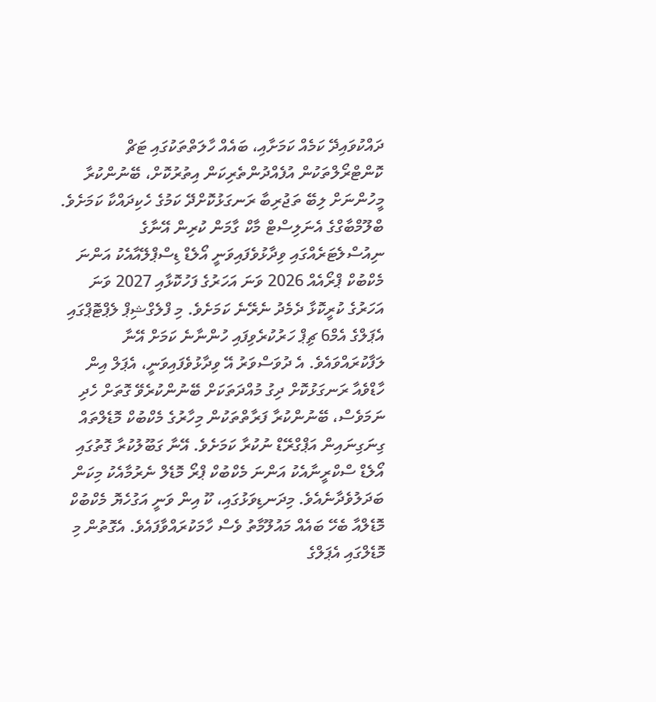ދައްކުވައިދޭ ކަމެއް ކަމަށާއި، ބައެއް ހާލަތްތަކުގައި ޓަޗް ކޮންޓްރޯލްތަކުން އުފެއްދުންތެރިކަން އިތުރުކޮށް، ބޭނުންކުރާ މީހުންނަށް ލިބޭ ތަޖުރިބާ ރަނގަޅުކޮށްދޭ ކަމުގެ ހެކިދައްކާ ކަމަށެވެ. ބްލޫމްބާގްގެ އެނަލިސްޓް މާކް ގާމަން ކުރިން އޭނާގެ ނިއުސްލެޓަރެއްގައި ވިދާޅުވެފައިވަނީ އޯލެޑް ޑިސްޕްލޭއާއެކު އަންނަ މެކްބުކް ޕްރޯއެއް 2026 ވަނަ އަހަރުގެ ފަހުކޮޅާއި 2027 ވަނަ އަހަރުގެ ކުރީކޮޅާ ދެމެދު ނެރޭނެ ކަމަށެވެ. މި ފްލެގްޝިޕް ލެޕްޓޮޕްގައި އެޕަލްގެ އެމް6 ޗިޕް ހަރުކުރެވިފައި ހުންނާނެ ކަމަށް އޭނާ ލަފާކުރައްވައެވެ. އެ ދުވަސްވަރު އޭ ވިދާޅުވެފައިވަނީ، އެޕަލް އިން ހާޑްވެއާ ރަނގަޅުކޮށް ދިގު މުއްދަތަކަށް ބޭނުންކުރެވޭ ގޮތަށް ހެދި ނަމަވެސް، ބޭނުންކުރާ ފަރާތްތަކުން މިހާރުގެ މެކްބުކް މޮޑެލްތައް ގިނަގިނައިން އަޕްގްރޭޑް ނުކުރާ ކަމަށެވެ. އޭނާ ގަބޫލުކުރާ ގޮތުގައި އޯލެޑް ސްކްރީނާއެކު އަންނަ މެކްބުކް ޕްރޯ މޮޑެލް ނެރުމާއެކު މިކަން ބަދަލުވެދާނެއެވެ. މިދަނޑިވަޅުގައި، ކޫ އިން ވަނީ އަގުހެޔޮ މެކްބުކް މޮޑެލްއާ ބެހޭ ބައެއް މައުލޫމާތު ވެސް ހާމަކުރައްވާފައެވެ. އެގޮތުން މި މޮޑެލްގައި އެޕަލްގެ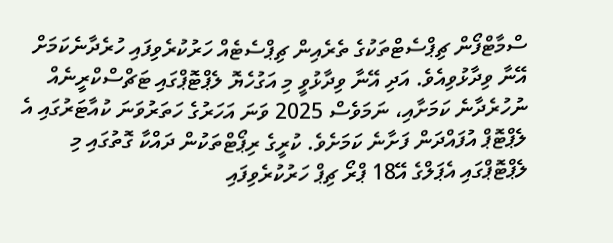ސްމާޓްފޯން ޗިޕްސެޓްތަކުގެ ތެރެއިން ޗިޕްސެޓެއް ހަރުކުރެވިފައި ހުރެދާނެކަމަށް އޭނާ ވިދާޅުވިއެވެ. އަދި އޭނާ ވިދާޅުވީ މި އަގުހެޔޮ ލެޕްޓޮޕްގައި ޓަޗްސްކްރީނެއް ނުހުރެދާނެ ކަމަށާއި، ނަމަވެސް 2025 ވަނަ އަހަރުގެ ހަތަރުވަނަ ކުއާޓަރުގައި އެ ލެޕްޓޮޕް އުފައްދަން ފަށާނެ ކަމަށެވެ. ކުރީގެ ރިޕޯޓްތަކުން ދައްކާ ގޮތުގައި މި ލެޕްޓޮޕްގައި އެޕަލްގެ އޭ18 ޕްރޯ ޗިޕް ހަރުކުރެވިފައި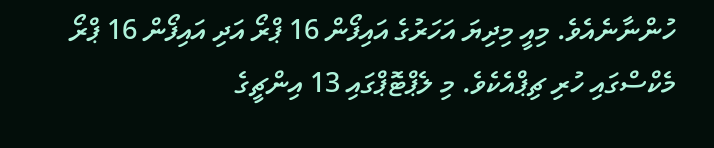ހުންނާނެއެވެ. މިއީ މިދިޔަ އަހަރުގެ އައިފޯން 16 ޕްރޯ އަދި އައިފޯން 16 ޕްރޯ މެކްސްގައި ހުރި ޗިޕްއެކެވެ. މި ލެޕްޓޮޕްގައި 13 އިންޗީގެ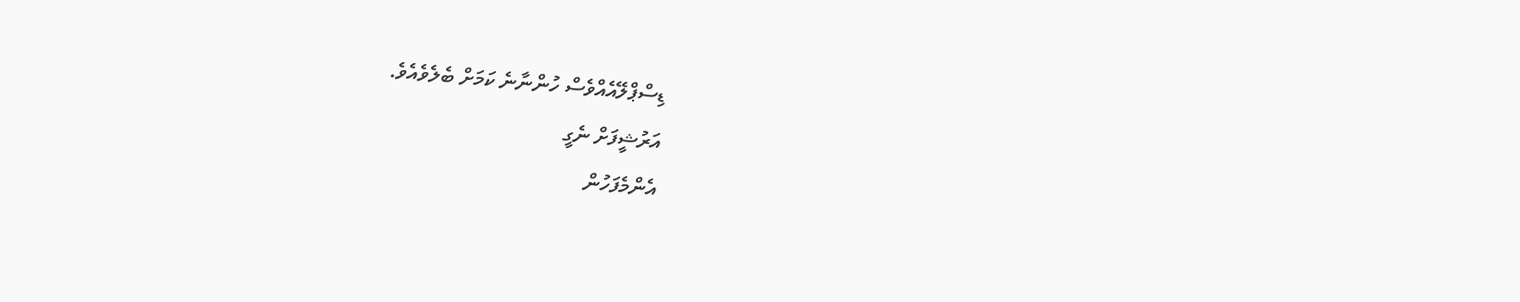ޑިސްޕްލޭއެއްވެސް ހުންނާނެ ކަމަށް ބެލެވެއެވެ.
އަރުޝީފަށް ނެގީ
އެންމެފަހުން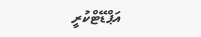އަޕްޑޭޓްކުރީ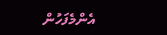އެންމެފަހުން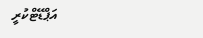އަޕްޑޭޓްކުރީ